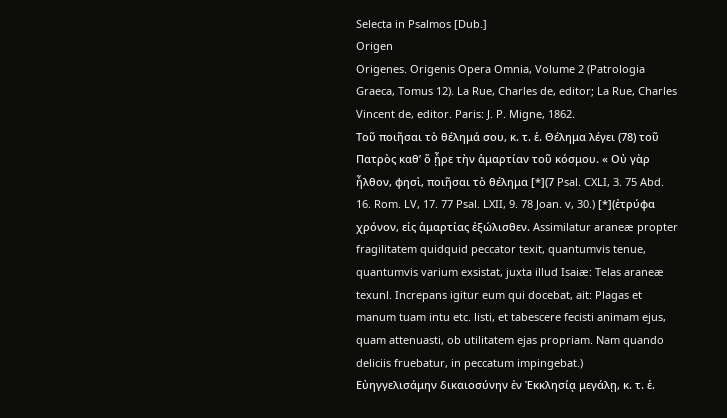Selecta in Psalmos [Dub.]
Origen
Origenes. Origenis Opera Omnia, Volume 2 (Patrologia Graeca, Tomus 12). La Rue, Charles de, editor; La Rue, Charles Vincent de, editor. Paris: J. P. Migne, 1862.
Τοῦ ποιῆσαι τὸ θέλημά σου, κ. τ. ἑ. Θέλημα λέγει (78) τοῦ Πατρὸς καθʼ ὅ ᾖρε τὴν ἁμαρτίαν τοῦ κόσμου. « Οὐ γὰρ ἦλθον, φησὶ, ποιῆσαι τὸ θέλημα [*](7 Psal. CXLI, 3. 75 Abd. 16. Rom. LV, 17. 77 Psal. LXII, 9. 78 Joan. v, 30.) [*](ἐτρύφα χρόνον, εἰς ἁμαρτίας ἐξώλισθεν. Assimilatur araneæ propter fragilitatem quidquid peccator texit, quantumvis tenue, quantumvis varium exsistat, juxta illud Isaiæ: Telas araneæ texunl. Increpans igitur eum qui docebat, ait: Plagas et manum tuam intu etc. listi, et tabescere fecisti animam ejus, quam attenuasti, ob utilitatem ejas propriam. Nam quando deliciis fruebatur, in peccatum impingebat.)
Εὐηγγελισάμην δικαιοσύνην ἐν Ἐκκλησίᾳ μεγάλῃ, κ. τ. ἑ.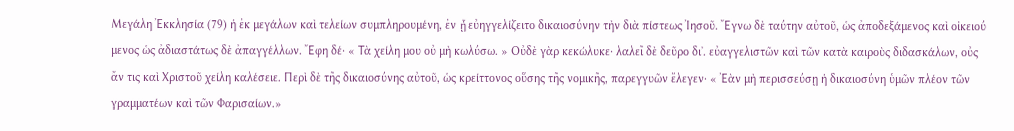Μεγάλη Ἐκκλησία (79) ἡ ἐκ μεγάλων καὶ τελείων συμπληρουμένη, ἐν ᾗ εὐηγγελίζειτο δικαιοσύνην τὴν διὰ πίστεως Ἰησοῦ. Ἔγνω δὲ ταύτην αὐτοῦ, ὡς ἀποδεξάμενος καὶ οἰκειού μενος ὡς ἀδιαστάτως δὲ ἀπαγγέλλων. Ἔφη δέ· « Τὰ χείλη μου οὐ μὴ κωλύσω. » Οὐδὲ γὰρ κεκώλυκε· λαλεῖ δὲ δεῦρο δι᾿. εὐαγγελιστῶν καὶ τῶν κατὰ καιροὺς διδασκάλων, οὐς ἄν τις καὶ Χριστοῦ χείλη καλέσειε. Περὶ δὲ τῆς δικαιοσύνης αὐτοῦ, ὡς κρείττονος οὕσης τῆς νομικῆς, παρεγγυῶν ἔλεγεν· « Ἐὰν μὴ περισσεύσῃ ἡ δικαιοσύνη ὑμῶν πλέον τῶν γραμματέων καὶ τῶν Φαρισαίων.»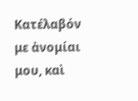Κατέλαβόν με ἀνομίαι μου, καὶ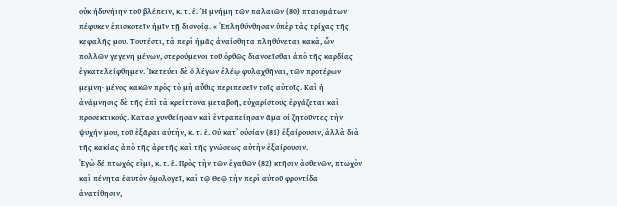οὐκ ήδυνήιην τοῦ βλέπειν, κ. τ. ἑ. Ἡ μνήμη τῶν παλαιῶν (80) πταισμάτων πέφυκεν ἐπισκοτεῖν ἡμῖν τῇ δισνοίᾳ. « Ἐπληθύνθησαν ὑπὲρ τὰς τρίχας τῆς κεφαλῆς μου. Τουτέστι, τὰ περὶ ἡμᾶς ἀναίσθητα πληθύνεται κακὰ, ὧν πολλῶν γεγενη μένων, στερούμενοι τοῦ ὀρθῶς διανοεῖσθαι ἀπὸ τῆς καρδίας ἐγκατελείφθημεν. Ἱκετεύει δὲ ὁ λέγων ἐλέῳ φυλαχθῆναι, τῶν προτέρων μεμνη· μένος κακῶν πρὸς τὸ μὴ αὖθις περιπεσεῖν τοῖς αὺτοῖς. Καὶ ἡ ἀνάμνησις δὲ τῆς ἐπὶ τὰ κρείττονα μεταβοῆ, εὐχαρίστους ἐργάζεται καὶ προσεκτικούς. Κατασ χυνθείησαν καὶ ἐντραπείησαν ᾶμα οί ζητοῦντες τὴν ψυχήν μου, τοῦ ἐξᾶραι αὐτὴν, κ. τ. ἑ. Οὐ κατʼ οὐσίαν (81) ἐξαίρουσιν, ἀλλὰ διὰ τῆς κακίας ἀπὸ τῆς ἀρετῆς καὶ τῆς γνώσεως αὐτὴν ἐξαίρουσιν.
Ἐγὼ δέ πτωχός εὶμι, κ. τ. ἑ. Πρὸς τὴν τῶν ἐγαθῶν (82) κτῆσιν ἀσθενῶν, πτωχὸν καὶ πένητα ἑαυτὸν ὁμολογεῖ, καὶ τῷ Θεῷ τὴν περὶ αὐτοῦ φροντίδα ἀνατίθησιν,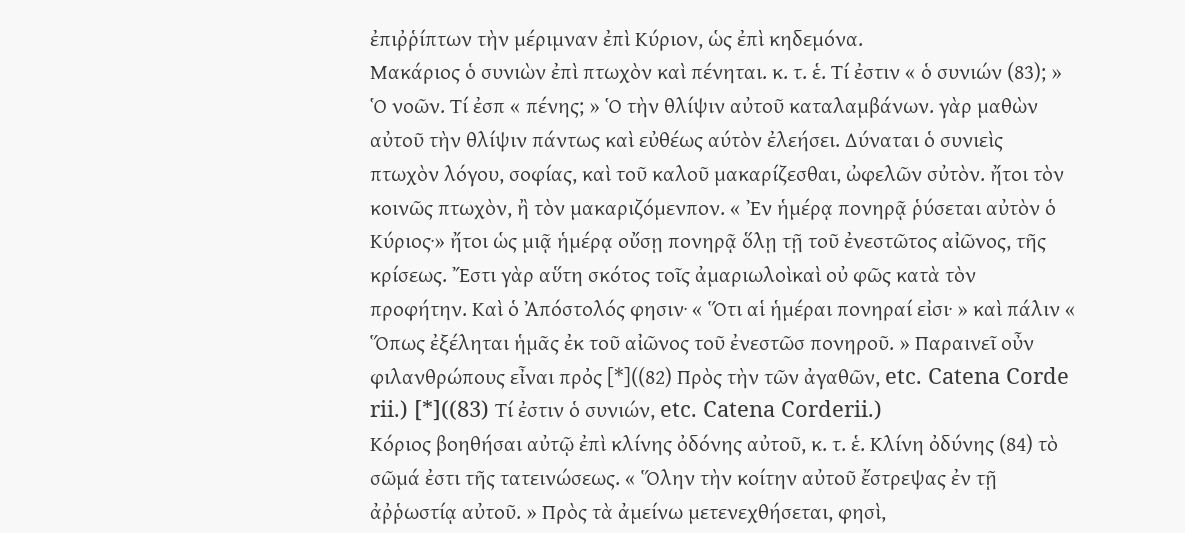ἐπιῤῥίπτων τὴν μέριμναν ἐπὶ Κύριον, ὡς ἐπὶ κηδεμόνα.
Μακάριος ὁ συνιὼν ἐπὶ πτωχὸν καὶ πένηται. κ. τ. ἑ. Τί ἐστιν « ὁ συνιών (83); » Ὁ νοῶν. Τί ἐσπ « πένης; » Ὁ τὴν θλίψιν αὐτοῦ καταλαμβάνων. γὰρ μαθὼν αὐτοῦ τὴν θλίψιν πάντως καὶ εὐθέως αύτὸν ἐλεήσει. Δύναται ὁ συνιεὶς πτωχὸν λόγου, σοφίας, καὶ τοῦ καλοῦ μακαρίζεσθαι, ὠφελῶν σὐτὸν. ἤτοι τὸν κοινῶς πτωχὸν, ἢ τὸν μακαριζόμενπον. « Ἐν ἡμέρᾳ πονηρᾷ ῥύσεται αὐτὸν ὁ Κύριος·» ἤτοι ὡς μιᾷ ἡμέρᾳ οὔσῃ πονηρᾷ ὅλῃ τῇ τοῦ ἐνεστῶτος αἰῶνος, τῆς κρίσεως. Ἔστι γὰρ αὕτη σκότος τοῖς ἀμαριωλοὶκαὶ οὐ φῶς κατὰ τὸν προφήτην. Καὶ ὁ Ἀπόστολός φησιν· « Ὅτι αἱ ἡμέραι πονηραί εἰσι· » καὶ πάλιν « Ὅπως ἐξέληται ἡμᾶς ἐκ τοῦ αἰῶνος τοῦ ἐνεστῶσ πονηροῦ. » Παραινεῖ οὖν φιλανθρώπους εἶναι πρὀς [*]((82) Πρὸς τὴν τῶν ἀγαθῶν, etc. Catena Corde rii.) [*]((83) Τί ἐστιν ὁ συνιών, etc. Catena Corderii.)
Κόριος βοηθήσαι αὐτῷ ἐπὶ κλίνης ὀδόνης αὐτοῦ, κ. τ. ἑ. Κλίνη ὀδύνης (84) τὸ σῶμά ἐστι τῆς τατεινώσεως. « Ὅλην τὴν κοίτην αὐτοῦ ἔστρεψας ἐν τῇ ἀῤῥωστίᾳ αὐτοῦ. » Πρὸς τὰ ἀμείνω μετενεχθήσεται, φησὶ,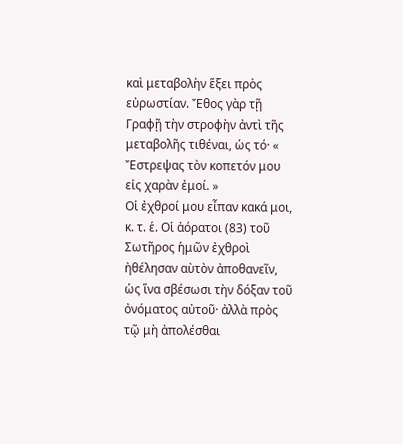καὶ μεταβολὴν ἕξει πρὸς εὐρωστίαν. Ἔθος γὰρ τῇ Γραφῇ τὴν στροφὴν ἀντὶ τῆς μεταβολῆς τιθέναι, ὡς τό· « Ἔστρεψας τὸν κοπετόν μου εἰς χαρὰν ἐμοί. »
Οἱ ἐχθροί μου εἶπαν κακά μοι, κ. τ. ἑ. Οἱ ἀόρατοι (83) τοῦ Σωτῆρος ἡμῶν ἐχθροὶ ἠθέλησαν αὺτὸν ἀποθανεῖν, ὡς ἵνα σβέσωσι τὴν δόξαν τοῦ ὀνόματος αὐτοῦ· ἀλλὰ πρὸς τῷ μὴ ἀπολέσθαι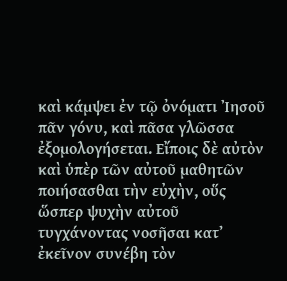καὶ κάμψει ἐν τῷ ὀνόματι Ἰησοῦ πᾶν γόνυ, καὶ πᾶσα γλῶσσα ἐξομολογήσεται. Εἴποις δὲ αὐτὸν καὶ ὑπὲρ τῶν αὐτοῦ μαθητῶν ποιήσασθαι τὴν εὐχὴν, οὕς ὥσπερ ψυχὴν αὐτοῦ τυγχάνοντας νοσῆσαι κατʼ ἐκεῖνον συνέβη τὸν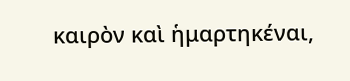καιρὸν καὶ ἡμαρτηκέναι,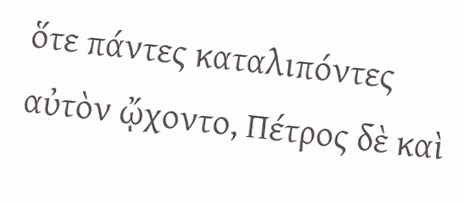ὅτε πάντες καταλιπόντες αὐτὸν ᾤχοντο, Πέτρος δὲ καὶ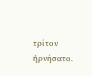τρίτον ἠρνήσατο.